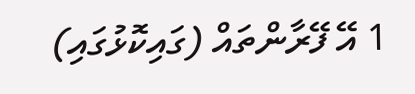1 އޭ ފޭރާންތައް (ގައިކޮޅުގައި)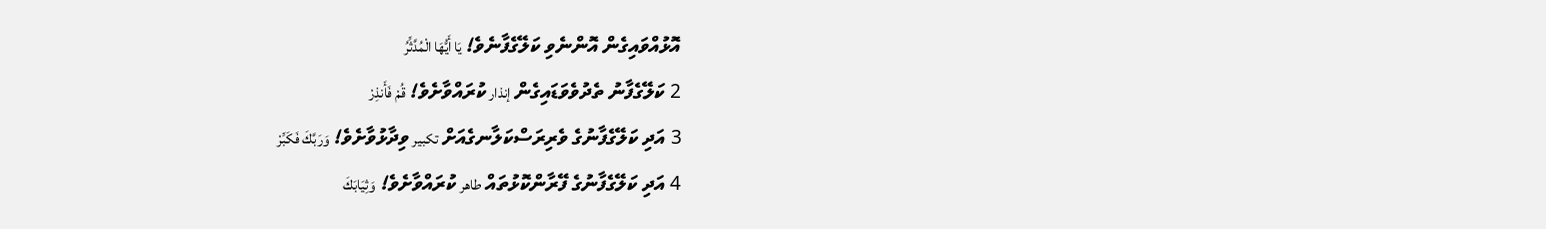އޮޅުއްވައިގެން އޮންނެވި ކަލޭގެފާނެވެ! يَا أَيُّهَا الْمُدَّثِّرُ
2 ކަލޭގެފާނު ތެދުވެވަޑައިގެން إنذار ކުރައްވާށެވެ! قُمْ فَأَنذِرْ
3 އަދި ކަލޭގެފާނުގެ ވެރިރަސްކަލާނގެއަށް تكبير ވިދާޅުވާށެވެ! وَرَبَّكَ فَكَبِّرْ
4 އަދި ކަލޭގެފާނުގެ ފޭރާންކޮޅުތައް طاهر ކުރައްވާށެވެ! وَثِيَابَكَ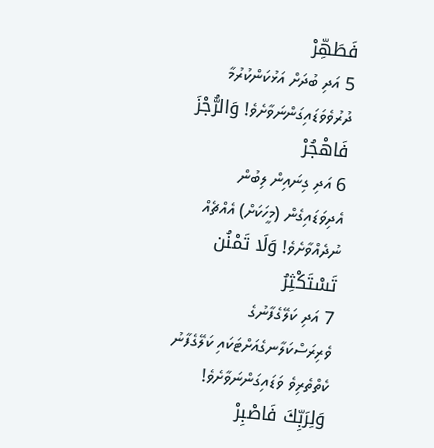فَطَهِّرْ
5 އަދި ބުދަށް އަޅުކަންކުރުމާ ދުރުވެވަޑައިގަންނަވާށެވެ! وَالرُّجْزَ فَاهْجُرْ
6 އަދި ގިނައިން ލިބުން އެދިވަޑައިގެން (މީހަކަށް) އެއްޗެއް ނުދެއްވާށެވެ! وَلَا تَمْنُن تَسْتَكْثِرُ
7 އަދި ކަލޭގެފާނުގެ ވެރިރަސްކަލާނގެއަށްޓަކައި ކަލޭގެފާނު ކެތްތެރިވެ ވަޑައިގަންނަވާށެވެ! وَلِرَبِّكَ فَاصْبِرْ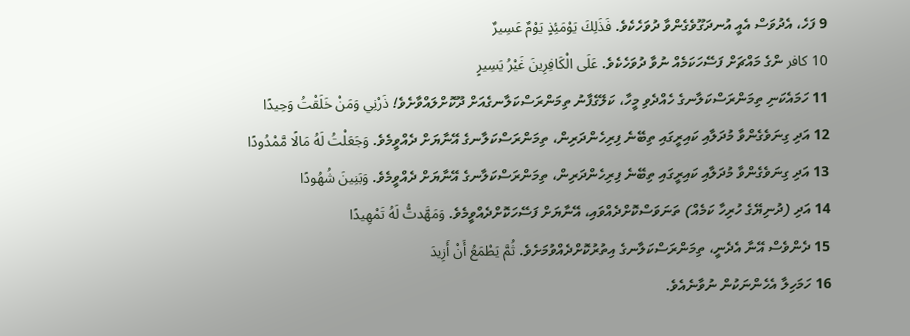9 ފަހެ، އެދުވަސް އެއީ އުނދަގޫވެގެންވާ ދުވަހެކެވެ. فَذَلِكَ يَوْمَئِذٍ يَوْمٌ عَسِيرٌ
10 كافر ންގެ މައްޗަށް ފަސޭހަކަމެއް ނުވާ ދުވަހެކެވެ. عَلَى الْكَافِرِينَ غَيْرُ يَسِيرٍ
11 ހަމައެކަނި ތިމަންރަސްކަލާނގެ ހެއްދެވި މީހާ، ކަލޭގެފާނު ތިމަންރަސްކަލާނގެއަށް ދޫކޮށްލައްވާށެވެ! ذَرْنِي وَمَنْ خَلَقْتُ وَحِيدًا
12 އަދި ގިނަވެގެންވާ މުދަލާއި ކައިރީގައި ތިބޭނެ ފިރިހެންދަރިން، ތިމަންރަސްކަލާނގެ އޭނާޔަށް ދެއްވީމެވެ. وَجَعَلْتُ لَهُ مَالًا مَّمْدُودًا
13 އަދި ގިނަވެގެންވާ މުދަލާއި ކައިރީގައި ތިބޭނެ ފިރިހެންދަރިން، ތިމަންރަސްކަލާނގެ އޭނާޔަށް ދެއްވީމެވެ. وَبَنِينَ شُهُودًا
14 އަދި (ދުނިޔޭގެ ހުރިހާ ކަމެއް) ތަނަވަސްކޮށްދެއްވައި، އޭނާޔަށް ފަސޭހަކޮށްދެއްވީމެވެ. وَمَهَّدتُّ لَهُ تَمْهِيدًا
15 ދެންވެސް އޭނާ އެދެނީ، ތިމަންރަސްކަލާނގެ އިތުރުކޮށްދެއްވުމަށެވެ. ثُمَّ يَطْمَعُ أَنْ أَزِيدَ
16 ހަމަހިލާ އެހެންނަކުން ނުވާނެއެވެ.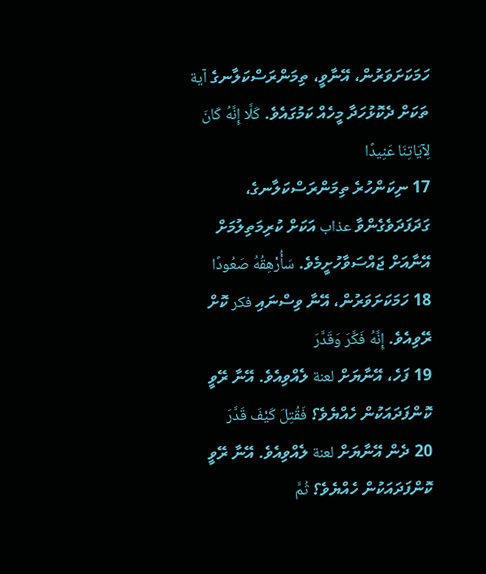ހަމަކަށަވަރުން، އޭނާވީ، ތިމަންރަސްކަލާނގެ آية ތަކަށް ދެކޮޅުހަދާ މީހެއް ކަމުގައެވެ. كَلَّا إِنَّهُ كَانَ لِآيَاتِنَا عَنِيدًا
17 ނިކަންހުރެ ތިމަންރަސްކަލާނގެ، ގަދަފަދަވެގެންވާ عذاب އަކަށް ކުރިމަތިލުމަށް އޭނާއަށް ޖައްސަވާހުށީމެވެ. سَأُرْهِقُهُ صَعُودًا
18 ހަމަކަށަވަރުން، އޭނާ ވިސްނައި فكر ކޮށް ރޭވިއެވެ. إِنَّهُ فَكَّرَ وَقَدَّرَ
19 ފަހެ، އޭނާޔަށް لعنة ލެއްވިއެވެ. އޭނާ ރޭވީ ކޮންފަދައަކުން ހެއްޔެވެ؟ فَقُتِلَ كَيْفَ قَدَّرَ
20 ދެން އޭނާޔަށް لعنة ލެއްވިއެވެ. އޭނާ ރޭވީ ކޮންފަދައަކުން ހެއްޔެވެ؟ ثُمَّ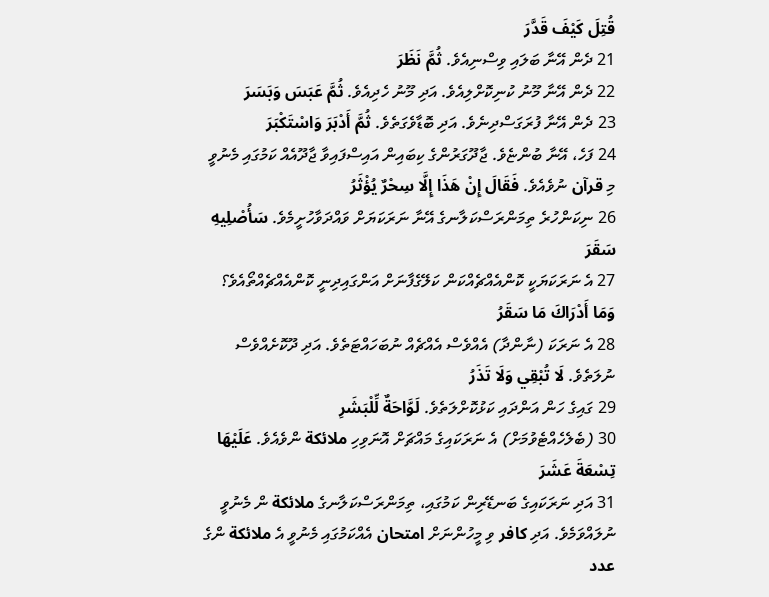قُتِلَ كَيْفَ قَدَّرَ
21 ދެން އޭނާ ބަލައި ވިސްނިއެވެ. ثُمَّ نَظَرَ
22 ދެން އޭނާ މޫނު ކުނިކޮށްލިއެވެ. އަދި މޫނު ހެދިއެވެ. ثُمَّ عَبَسَ وَبَسَرَ
23 ދެން އޭނާ ފުރަގަސްދިނެވެ. އަދި ބޮޑާވެގަތެވެ. ثُمَّ أَدْبَرَ وَاسْتَكْبَرَ
24 ފަހެ، އޭނާ ބުންޏެވެ. ޖާދޫގަރުންގެ ކިބައިން އައިސްފައިވާ ޖާދޫއެއް ކަމުގައި މެނުވީ މި قرآن ނުވެއެވެ. فَقَالَ إِنْ هَذَا إِلَّا سِحْرٌ يُؤْثَرُ
26 ނިކަންހުރެ ތިމަންރަސްކަލާނގެ އޭނާ ނަރަކަޔަށް ވައްދަވާހުށީމެވެ. سَأُصْلِيهِ سَقَرَ
27 އެ ނަރަކަޔަކީ ކޮންއެއްޗެއްކަން ކަލޭގެފާނަށް އަންގައިދިނީ ކޮންއެއްޗެއްތޯއެވެ؟ وَمَا أَدْرَاكَ مَا سَقَرُ
28 އެ ނަރަކަ (ނާންދާ) އެއްވެސް އެއްޗެއް ނުބަހައްޓަތެވެ. އަދި ދޫކޮށެއްވެސް ނުލަތެވެ. لَا تُبْقِي وَلَا تَذَرُ
29 ގައިގެ ހަން އަންދައި ކަޅުކޮށްލަތެވެ. لَوَّاحَةٌ لِّلْبَشَرِ
30 (ބެލެހެއްޓެވުމަށް) އެ ނަރަކައިގެ މައްޗަށް އޮނަވިހި ملائكة ންވެއެވެ. عَلَيْهَا تِسْعَةَ عَشَرَ
31 އަދި ނަރަކައިގެ ބަނޑޭރިން ކަމުގައި، ތިމަންރަސްކަލާނގެ ملائكة ން މެނުވީ ނުލައްވަމެވެ. އަދި كافر ވި މީހުންނަށް امتحان އެއްކަމުގައި މެނުވީ އެ ملائكة ންގެ عدد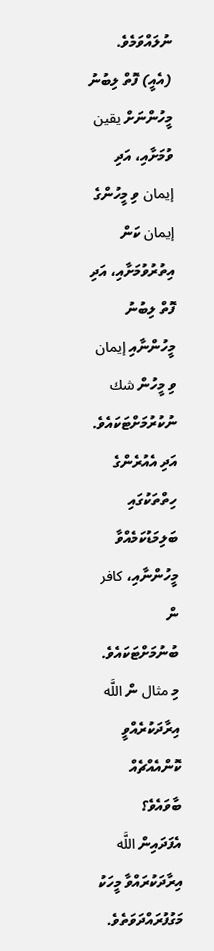ނުލައްވަމެވެ. (އެއީ) ފޮތް ލިބުނު މީހުންނަށް يقين ވުމަށާއި، އަދި إيمان ވި މީހުންގެ إيمان ކަން އިތުރުވުމަށާއި، އަދި ފޮތް ލިބުނު މީހުންނާއި إيمان ވި މީހުން شك ނުކުރުމަށްޓަކައެވެ. އަދި އެއުރެންގެ ހިތްތަކުގައި ބަލިމަޑުކަމެއްވާ މީހުންނާއި، كافر ން ބުނުމަށްޓަކައެވެ. މި مثال ން اللَّه އިރާދަކުރެއްވީ ކޮންއެއްޗެއް ބާވައެވެ؟ އެފަދައިން اللَّه އިރާދަކުރައްވާ މީހަކު މަގުފުރައްދަވަތެވެ.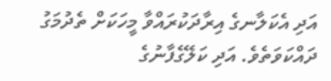އަދި އެކަލާނގެ އިރާދަކުރައްވާ މީހަކަށް ތެދުމަގު ދައްކަވަތެވެ. އަދި ކަލޭގެފާނުގެ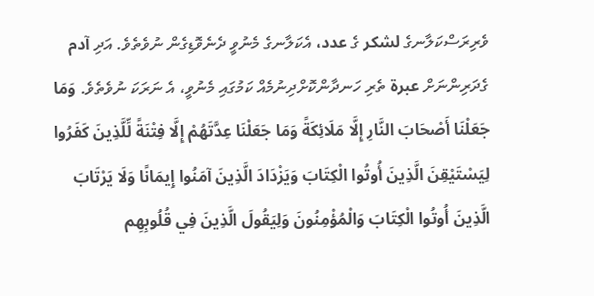ވެރިރަސްކަލާނގެ لشكر ގެ عدد، އެކަލާނގެ މެނުވީ ދެނެވޮޑިގެން ނުވެތެވެ. އަދި آدم ގެދަރިންނަށް عبرة ތެރި ހަނދާންކޮށްދިނުމެއް ކަމުގައި މެނުވީ، އެ ނަރަކަ ނުވެތެވެ. وَمَا جَعَلْنَا أَصْحَابَ النَّارِ إِلَّا مَلَائِكَةً وَمَا جَعَلْنَا عِدَّتَهُمْ إِلَّا فِتْنَةً لِّلَّذِينَ كَفَرُوا لِيَسْتَيْقِنَ الَّذِينَ أُوتُوا الْكِتَابَ وَيَزْدَادَ الَّذِينَ آمَنُوا إِيمَانًا وَلَا يَرْتَابَ الَّذِينَ أُوتُوا الْكِتَابَ وَالْمُؤْمِنُونَ وَلِيَقُولَ الَّذِينَ فِي قُلُوبِهِم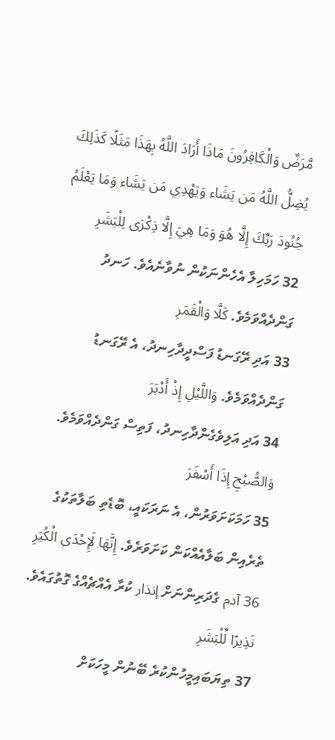مَّرَضٌ وَالْكَافِرُونَ مَاذَا أَرَادَ اللَّهُ بِهَذَا مَثَلًا كَذَلِكَ يُضِلُّ اللَّهُ مَن يَشَاء وَيَهْدِي مَن يَشَاء وَمَا يَعْلَمُ جُنُودَ رَبِّكَ إِلَّا هُوَ وَمَا هِيَ إِلَّا ذِكْرَى لِلْبَشَرِ
32 ހަމަހިލާ އެހެންނަކުން ނުވާނެއެވެ. ހަނދު ގަންދެއްވަމެވެ. كَلَّا وَالْقَمَرِ
33 އަދި ރޭގަނޑު ފަސްދީދާހިނދު، އެ ރޭގަނޑު ގަންދެއްވަމެވެ. وَاللَّيْلِ إِذْ أَدْبَرَ
34 އަދި އަލިވެގެންދާހިނދު، ފަތިސް ގަންދެއްވަމެވެ. وَالصُّبْحِ إِذَا أَسْفَرَ
35 ހަމަކަށަވަރުން، އެ ނަރަކައީ، ބޮޑެތި ބަލާތަކުގެ ތެރެއިން ބަލާއެއްކަން ކަށަވަރެވެ. إِنَّهَا لَإِحْدَى الْكُبَرِ
36 آدم ގެދަރިންނަށް إنذار ކުރާ އެއްޗެއްގެ ގޮތުގައެވެ. نَذِيرًا لِّلْبَشَرِ
37 ތިޔަބައިމީހުންކުރެ ބޭނުން މީހަކަށް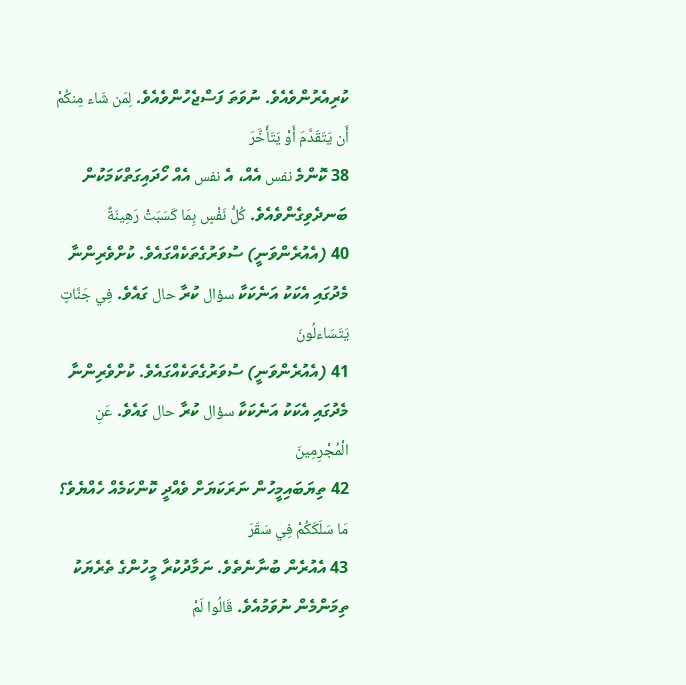ކުރިއެރުންވެއެވެ. ނުވަތަ ފަސްޖެހުންވެއެވެ. لِمَن شَاء مِنكُمْ أَن يَتَقَدَّمَ أَوْ يَتَأَخَّرَ
38 ކޮންމެ نفس އެއް، އެ نفس އެއް ހޯދައިގަތްކަމަކުން ބަނދެވިގެންވެއެވެ. كُلُّ نَفْسٍ بِمَا كَسَبَتْ رَهِينَةٌ
40 (އެއުރެންވަނީ) ސުވަރުގެތަކެއްގައެވެ. ކުށްވެރިންނާ މެދުގައި އެކަކު އަނެކަކާ سؤال ކުރާ حال ގައެވެ. فِي جَنَّاتٍ يَتَسَاءلُونَ
41 (އެއުރެންވަނީ) ސުވަރުގެތަކެއްގައެވެ. ކުށްވެރިންނާ މެދުގައި އެކަކު އަނެކަކާ سؤال ކުރާ حال ގައެވެ. عَنِ الْمُجْرِمِينَ
42 ތިޔަބައިމީހުން ނަރަކަޔަށް ވެއްދީ ކޮންކަމެއް ހެއްޔެވެ؟ مَا سَلَكَكُمْ فِي سَقَرَ
43 އެއުރެން ބުނާނެތެވެ. ނަމާދުކުރާ މީހުންގެ ތެރެޔަކު ތިމަންމެން ނުވަމުއެވެ. قَالُوا لَمْ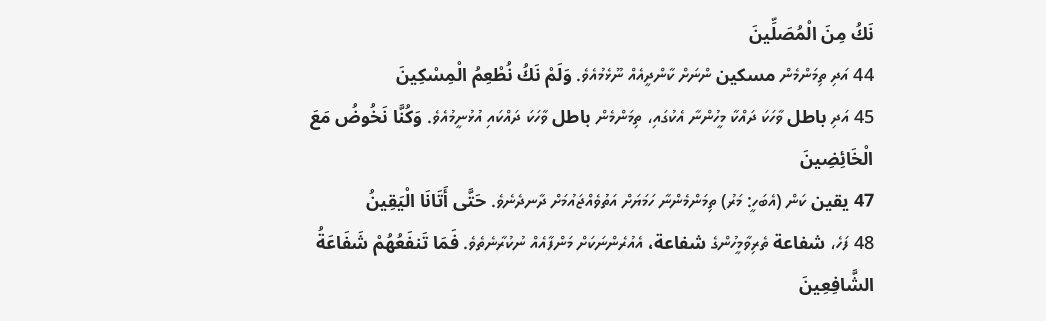نَكُ مِنَ الْمُصَلِّينَ
44 އަދި ތިމަންމެން مسكين ންނަށް ކާންދީއެއް ނޫޅެމުއެވެ. وَلَمْ نَكُ نُطْعِمُ الْمِسْكِينَ
45 އަދި باطل ވާހަކަ ދައްކާ މީހުންނާ އެކުގައި، ތިމަންމެން باطل ވާހަކަ ދައްކައި އުޅުނީމުއެވެ. وَكُنَّا نَخُوضُ مَعَ الْخَائِضِينَ
47 يقين ކަން (އެބަހީ: މަރު) ތިމަންމެންނާ ހަމަޔަށް އަތުވެއްޖައުމަށް ދާނދެނެވެ. حَتَّى أَتَانَا الْيَقِينُ
48 ފަހެ، شفاعة ތެރިވާމީހުންގެ شفاعة، އެއުރެންނަކަށް މަންފާއެއް ނުކުރާނެތެވެ. فَمَا تَنفَعُهُمْ شَفَاعَةُ الشَّافِعِينَ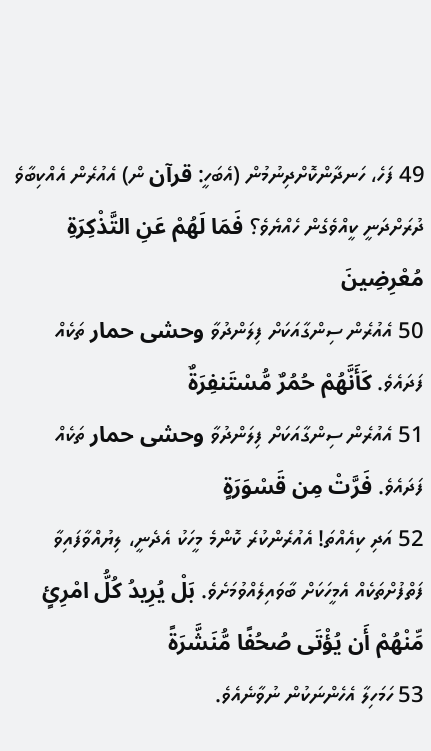49 ފަހެ، ހަނދާންކޮށްދިނުމުން (އެބަހީ: قرآن ން) އެއުރެން އެއްކިބާވެ ދުރަށްދަނީ ކީއްވެގެން ހެއްޔެވެ؟ فَمَا لَهُمْ عَنِ التَّذْكِرَةِ مُعْرِضِينَ
50 އެއުރެން ސިންގާއަކަށް ފިލަންދުވާ وحشى حمار ތަކެއް ފަދައެވެ. كَأَنَّهُمْ حُمُرٌ مُّسْتَنفِرَةٌ
51 އެއުރެން ސިންގާއަކަށް ފިލަންދުވާ وحشى حمار ތަކެއް ފަދައެވެ. فَرَّتْ مِن قَسْوَرَةٍ
52 އަދި ކިއެއްތަ! އެއުރެންކުރެ ކޮންމެ މީހަކު އެދެނީ، ލިޔުއްވާފައިވާ ފަތްފުށްތަކެއް އެމީހަކަށް ބާވައިލެއްވުމަށެވެ. بَلْ يُرِيدُ كُلُّ امْرِئٍ مِّنْهُمْ أَن يُؤْتَى صُحُفًا مُّنَشَّرَةً
53 ހަމަހިލާ އެހެންނަކުން ނުވާނެއެވެ.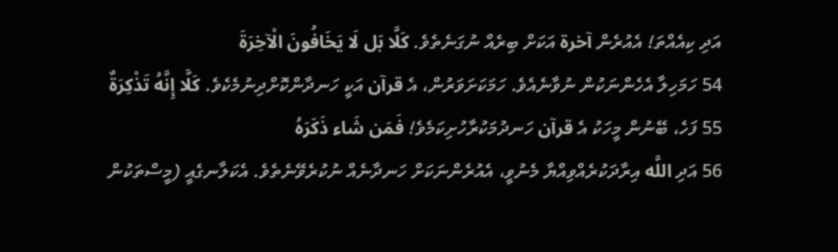އަދި ކިއެއްތަ! އެއުރެން آخرة އަކަށް ބިރެއް ނުގަނެތެވެ. كَلَّا بَل لَا يَخَافُونَ الْآخِرَةَ
54 ހަމަހިލާ އެހެންނަކުން ނުވާނެއެވެ. ހަމަކަށަވަރުން، އެ قرآن އަކީ ހަނދާންކޮށްދިނުމެކެވެ. كَلَّا إِنَّهُ تَذْكِرَةٌ
55 ފަހެ، ބޭނުން މީހަކު އެ قرآن ހަނދުމަކުރާހުށިކަމެވެ! فَمَن شَاء ذَكَرَهُ
56 އަދި اللَّه އިރާދަކުރެއްވިއްޔާ މެނުވީ، އެއުރެންނަކަށް ހަނދާނެއް ނުކުރެވޭނެތެވެ. އެކަލާނގެއީ (މީސްތަކުން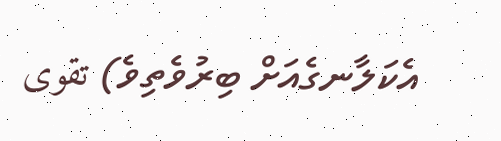އެކަލާނގެއަށް ބިރުވެތިވެ) تقوى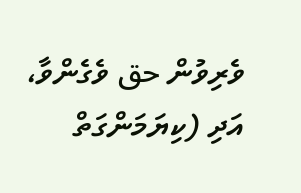ވެރިވުން حق ވެގެންވާ، އަދި (ކިޔަމަންގަތް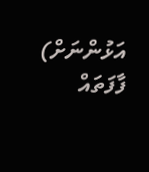އަޅުންނަށް) ފާފަތައް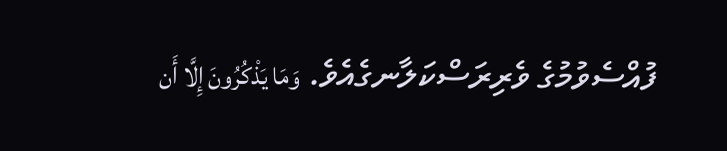ފުއްސެވުމުގެ ވެރިރަސްކަލާނގެއެވެ. وَمَا يَذْكُرُونَ إِلَّا أَن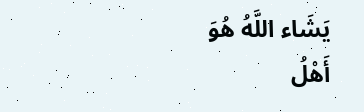يَشَاء اللَّهُ هُوَ أَهْلُ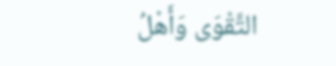التَّقْوَى وَأَهْلُ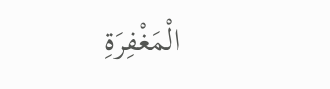الْمَغْفِرَةِ